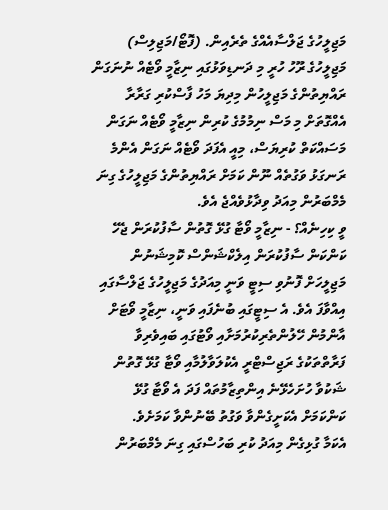މަޖިލީހުގެ ޖަލްސާއެއްގެ ތެރެއިން. (ފޮޓޯ/މަޖިލިސް)
މަޖިލީހުގެ ރޫހު ހުރީ މި ދަނޑިވަޅުގައި ނިޒާމީ ވޯޓެއް ނުނަގަން
ރައްޔިތުންގެ މަޖިލީހުން މިދިޔަ މަހު ފާސްކުރި ގަރާރާ އެއްގޮތަށް މި މަސް ނިމުމުގެ ކުރިން ނިޒާމީ ވޯޓެއް ނަގަން މަސައްކަތް ކުރިޔަސް، މިއީ އެފަދަ ވޯޓެއް ނަގަން އެންމެ ރަނގަޅު ވަގުތެއް ނޫން ކަމަށް ރައްޔިތުންގެ މަޖިލީހުގެ ގިނަ މެމްބަރުން މިއަދު ވިދާޅުވެއްޖެ އެވެ.
ވީ ކިހިނެއް؟ - ނިޒާމީ ވޯޓާ ގުޅޭ ގޮތުން ސާފުކުރަން ޖެހޭ ކަންކަން ސާފުކުރަން އިލެކްޝަންސް ކޮމިޝަނުން މަޖިލީހަށް ފޮނުވި ސިޓީ ވަނީ މިއަދުގެ މަޖިލީހުގެ ޖަލްސާގައި އިއްވާފަ އެވެ. އެ ސިޓީގައި ބުނެފައި ވަނީ، ނިޒާމީ ވޯޓަށް އާންމުން ހޭލުންތެރިކުރުމަށާއި ވޯޓުގައި ބައިވެރިވާ ފަރާތްތަކުގެ ރަޖިސްޓްރީ އެކުލަވާލުމާއި ވޯޓާ ގުޅޭ ގޮތުން ޝަކުވާ ހުށަހެޅޭނެ އިންތިޒާމުތައް ފަދަ އެ ވޯޓާ ގުޅޭ ކަންކަމަށް އެކަށީގެންވާ ވަގުތު ބޭނުންވާ ކަމަށެވެ.
އެކަމާ ގުޅިގެން މިއަދު ކުރި ބަހުސްގައި ގިނަ މެމްބަރުން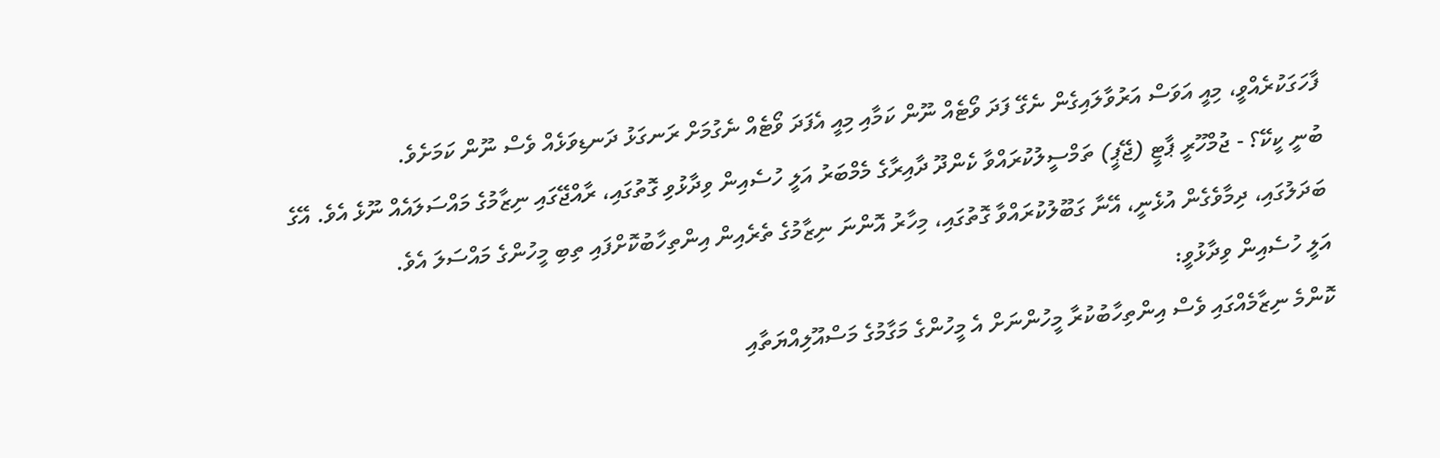ފާހަގަކުރެއްވީ، މިއީ އަވަސް އަރުވާލައިގެން ނެގޭ ފަދަ ވޯޓެއް ނޫން ކަމާއި މިއީ އެފަދަ ވޯޓެއް ނެގުމަށް ރަނގަޅު ދަނޑިވަޅެއް ވެސް ނޫން ކަމަށެވެ.
ބުނީ ކީކޭ؟ - ޖުމްހޫރީ ޕާޓީ (ޖޭޕީ) ތަމްސީލުކުރައްވާ ކެންދޫ ދާއިރާގެ މެމްބަރު އަލީ ހުސެއިން ވިދާޅުވި ގޮތުގައި، ރާއްޖޭގައި ނިޒާމުގެ މައްސަލައެއް ނޫޅެ އެވެ. އޭގެ ބަދަލުގައި، ދިމާވެގެން އުޅެނީ، އޭނާ ގަބޫލުކުރައްވާ ގޮތުގައި، މިހާރު އޮންނަ ނިޒާމުގެ ތެރެއިން އިންތިހާބުކޮށްފައި ތިބި މީހުންގެ މައްސަލަ އެވެ.
އަލީ ހުސެއިން ވިދާޅުވީ:
ކޮންމެ ނިޒާމެއްގައި ވެސް އިންތިހާބުކުރާ މީހުންނަށް އެ މީހުންގެ މަގާމުގެ މަސްއޫލިއްޔަތާއި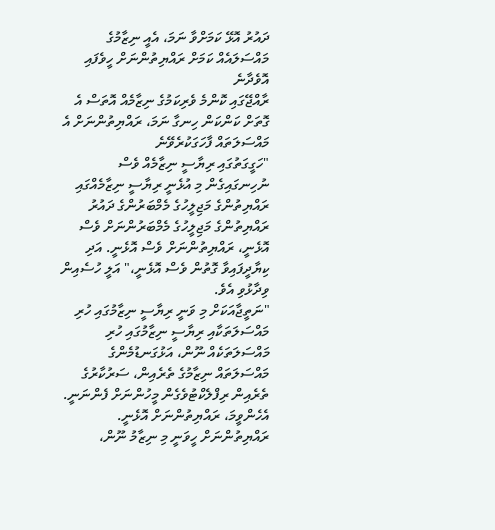ދައުރު އޮޅޭ ކަމަށްވާ ނަމަ، އެއީ ނިޒާމުގެ މައްސަލައެއް ކަމަށް ރައްޔިތުންނަށް ހީވެފައި އޮވެދާނެ
ރާއްޖޭގައި ކޮންމެ ވެރިކަމުގެ ނިޒާމެއް އޮތަސް އެ ގޮތަށް ކަންކަން ހިނގާ ނަމަ، ރައްޔިތުންނަށް އެ މައްސަލަތައް ފާހަގަކުރެވޭނެ
"ހަގީގަތުގައި ރިޔާސީ ނިޒާމެއް ވެސް ނުހިނގައިގެން މި އުޅެނީ ރިޔާސީ ނިޒާމެއްގައި ރައްޔިތުންގެ މަޖިލީހުގެ މެމްބަރުންގެ ދައުރު ރައްޔިތުންގެ މަޖިލީހުގެ މެމްބަރުންނަށް ވެސް އޮޅެނީ، ރައްޔިތުންނަށް ވެސް އޮޅެނީ. އަދި ކިޔާދީފައިވާ ގޮތުން ވެސް އޮޅެނީ،" އަލީ ހުސެއިން ވިދާޅުވި އެވެ.
"ނަތީޖާއަކަށް މި ވަނީ ރިޔާސީ ނިޒާމުގައި ހުރި މައްސަލަތަކާއި ރިޔާސީ ނިޒާމުގައި ހުރި މައްސަލަތަކެއް ނޫން، އަޅުގަނޑުމެންގެ މައްސަލަތައް ނިޒާމުގެ ތެރެއިން، ސަރުކާރުގެ ތެރެއިން ރިފްލެކްޓުވެގެން މީހުންނަށް ފެންނަނީ. އެހެންވީމަ، ރައްޔިތުންނަށް އޮޅެނީ. ރައްޔިތުންނަށް ހީވަނީ މި ނިޒާމު ނޫން،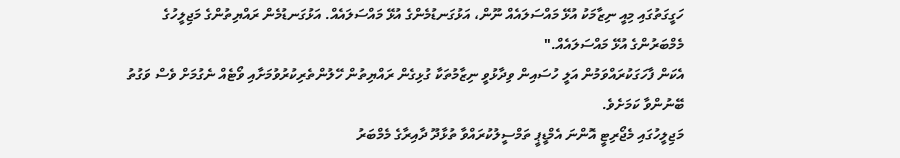ހަގީގަތުގައި މިއީ ނިޒާމަކު އުޅޭ މައްސަލައެއް ނޫން، އަޅުގަނޑުމެންގެ އުޅޭ މައްސަލައެއް. އަޅުގަނޑުމެން ރައްޔިތުންގެ މަޖިލީހުގެ މެމްބަރުންގެ އުޅޭ މައްސަލައެއް."
އެކަން ފާހަގަކުރައްވަމުން އަލީ ހުސައިން ވިދާޅުވީ ނިޒާމުތަކާ ގުޅިގެން ރައްޔިތުން ހޭލުންތެރިކުރުވުމަށާއި ވޯޓެއް ނެގުމަށް ވެސް ވަގުތު ބޭނުންވާ ކަމަށެވެ.
މަޖިލީހުގައި މެޖޯރިޓީ އޮންނަ އެމްޑީޕީ ތަމްސީލުކުރައްވާ ތުޅާދޫ ދާއިރާގެ މެމްބަރު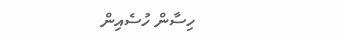ހިސާން ހުސެއިން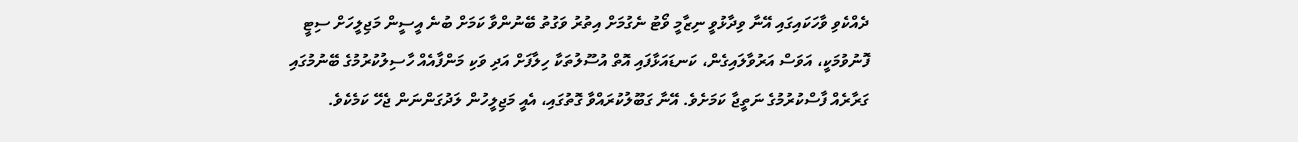ދެއްކެވި ވާހަކައިގައި އޭނާ ވިދާޅުވީ ނިޒާމީ ވޯޓު ނެގުމަށް އިތުރު ވަގުތު ބޭނުންވާ ކަމަށް ބުނެ އީސީން މަޖިލީހަށް ސިޓީ ފޮނުވުމަކީ، އަވަސް އަރުވާލައިގެން، ކަނޑައަޅާފައި އޮތް އުސޫލުތަކާ ހިލާފަށް އަދި ވަކި މަންފާއެއް ހާސިލުކުރުމުގެ ބޭނުމުގައި ގަރާރެއް ފާސްކުރުމުގެ ނަތީޖާ ކަމަށެވެ. އޭނާ ގަބޫލުކުރައްވާ ގޮތުގައި، އެއީ މަޖިލީހުން ލަދުގަންނަން ޖެހޭ ކަމެކެވެ.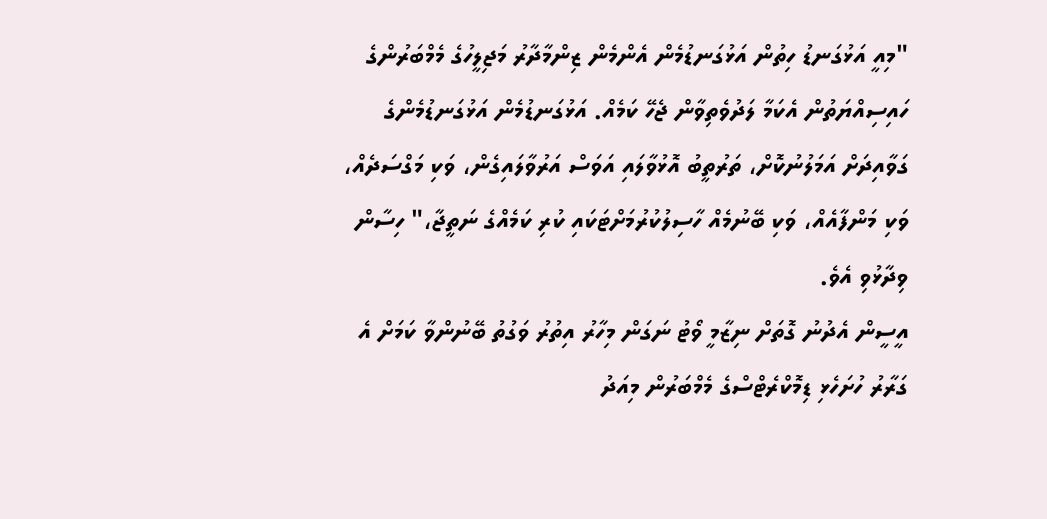"މިއީ އަޅުގަނޑު ހިތުން އަޅުގަނޑުމެން އެންމެން ޒިންމާދާރު މަޖިލީހުގެ މެމްބަރުންގެ ހައިސިއްޔަތުން އެކަމާ ލަދުވެތިވާން ޖެހޭ ކަމެއް. އަޅުގަނޑުމެން އަޅުގަނޑުމެންގެ ގަވާއިދަށް އަމަލުނުކޮށް، ތަރުތީބު އޮޅުވާލައި އަވަސް އަރުވާލައިގެން، ވަކި މަގްސަދެއް، ވަކި މަންފާއެއް، ވަކި ބޭނުމެއް ހާސިލުކުރުމަށްޓަކައި ކުރި ކަމެއްގެ ނަތީޖާ،" ހިސާން ވިދާޅުވި އެވެ.
އީސީން އެދުނު ގޮތަށް ނިޒާމީ ވޯޓު ނަގަން މިހާރު އިތުރު ވަގުތު ބޭނުންވާ ކަމަށް އެ ގަރާރު ހުށަހެޅި ޑިމޮކްރެޓްސްގެ މެމްބަރުން މިއަދު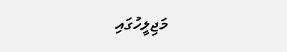މަޖިލީހުގައި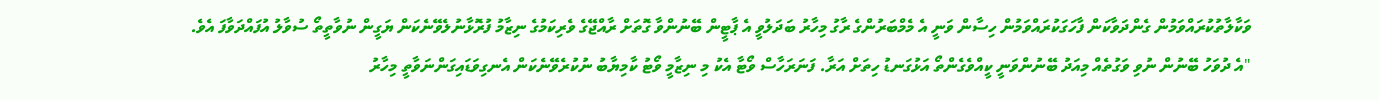ވަކާލާތުކުރައްވަމުން ގެންދަވާކަން ފާހަގަކުރައްވަމުން ހިސާން ވަނީ އެ މެމްބަރުންގެ ރާގު މިހާރު ބަދަލުވީ އެ ޕާޓީން ބޭނުންވާ ގޮތަށް ރާއްޖޭގެ ވެރިކަމުގެ ނިޒާމު ފުރޮޅާނުލެވޭނެކަން ޔަގީން ނުވާތީތޯ ސުވާލު އުފައްދަވާފަ އެވެ.
"އެ ދުވަހު ބޭނުން ނުވި ވަގުތެއް މިއަދު ބޭނުންވަނީ ކީއްވެގެންތޯ އަޅުގަނޑު ހިތަށް އަރާ. ފަނަރަހާސް ވޯޓާ އެކު މި ނިޒާމީ ވޯޓު ކާމިޔާބު ނުކުރެވޭނެކަން އެނގިވަޑައިގަންނަވާތީ މިހާރު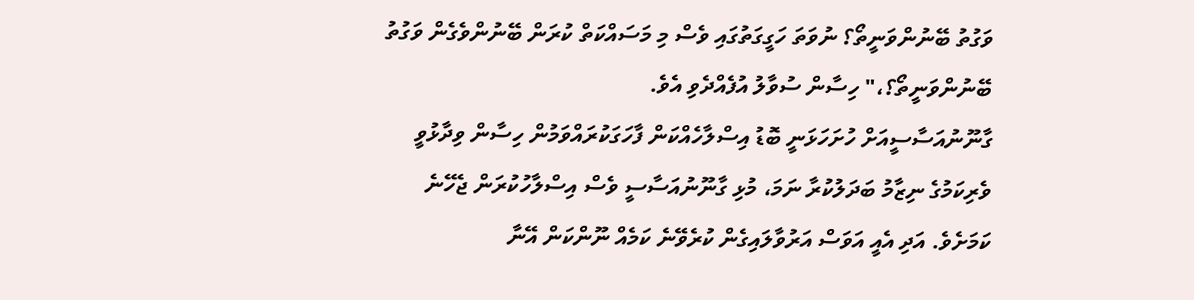ވަގުތު ބޭނުންވަނީތޯ؟ ނުވަތަ ހަގީގަތުގައި ވެސް މި މަސައްކަތް ކުރަން ބޭނުންވެގެން ވަގުތު ބޭނުންވަނީތޯ؟،" ހިސާން ސުވާލު އުފެއްދެވި އެވެ.
ގާނޫނުއަސާސީއަށް ހުށަހަޅަނީ ބޮޑު އިސްލާހެއްކަން ފާހަގަކުރައްވަމުން ހިސާން ވިދާޅުވީ ވެރިކަމުގެ ނިޒާމު ބަދަލުކުރާ ނަމަ، މުޅި ގާނޫނުއަސާސީ ވެސް އިސްލާހުކުރަން ޖެހޭނެ ކަމަށެވެ. އަދި އެއީ އަވަސް އަރުވާލައިގެން ކުރެވޭނެ ކަމެއް ނޫންކަން އޭނާ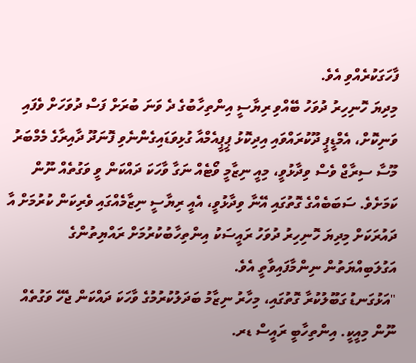ފާހަގަކުރެއްވި އެވެ.
މިދިޔަ ހޮނިހިރު ދުވަހު ބޭއްވި ރިޔާސީ އިންތިހާބުގެ ދެ ވަނަ ބުރަށް ފަސް ދުވަހަށް ވެފައި ވަނިކޮށް، އެމްޑީޕީ ދޫކުރައްވައި އިދިކޮޅު ޕީޕީއެމްއާ ގުޅިވަޑައިގެންނެވި ފޮނަދޫ ދާއިރާގެ މެމްބަރު މޫސާ ސިރާޖް ވެސް ވިދާޅުވީ، މިއީ ނިޒާމީ ވޯޓެއް ނަގާ ވާހަކަ ދައްކަން ވީ ވަގުތެއް ނޫން ކަމަށެވެ. ސަބަބެއްގެ ގޮތުގައި އޭނާ ވިދާޅުވީ، އެއީ ރިޔާސީ ނިޒާމެއްގައި ވެރިކަން ކުރުމަށް އާ ދައުރަކަށް މިދިޔަ ހޮނިހިރު ދުވަހު ރައީސަކު އިންތިހާބުކުރުމަށް ރައްޔިތުންގެ އަގުލަބިއްޔަތުން ނިންމާފައިވާތީ އެވެ.
"އަޅުގަނޑު ގަބޫލުކުރާ ގޮތުގައި، މިހާރު ނިޒާމު ބަދަލުކުރުމުގެ ވާހަކަ ދައްކަން ޖެހޭ ވަގުތެއް ނޫން މިއީކީ. އިންތިހާބީ ރައީސް ޑރ.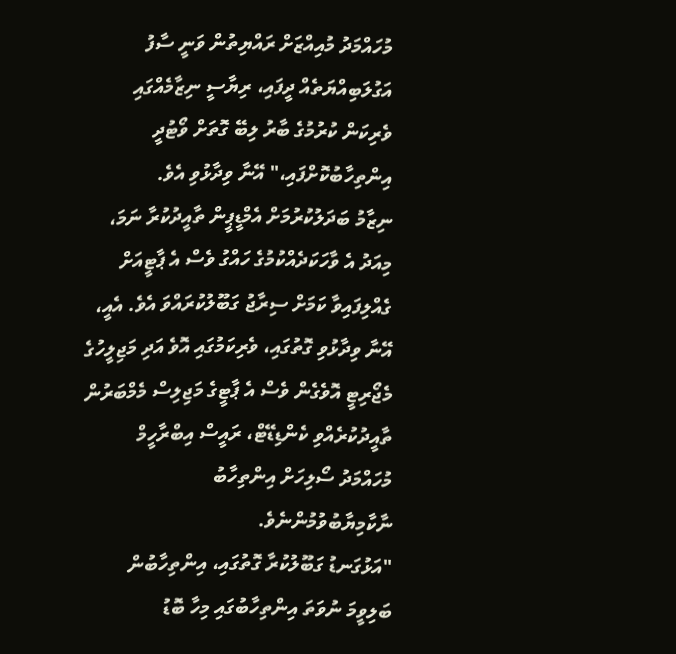މުހައްމަދު މުއިއްޒަށް ރައްޔިތުން ވަނީ ސާފު އަގުލަބިއްޔަތެއް ދީފައި، ރިޔާސީ ނިޒާމެއްގައި ވެރިކަން ކުރުމުގެ ބާރު ލިބޭ ގޮތަށް ވޯޓުދީ އިންތިހާބުކޮށްފައި،" އޭނާ ވިދާޅުވި އެވެ.
ނިޒާމު ބަދަލުކުރުމަށް އެމްޑީޕީން ތާއީދުކުރާ ނަމަ، މިއަދު އެ ވާހަކަދެއްކުމުގެ ހައްގު ވެސް އެ ޕާޓީއަށް ގެއްލިފައިވާ ކަމަށް ސިރާޖު ގަބޫލުކުރައްވަ އެވެ. އެއީ، އޭނާ ވިދާޅުވި ގޮތުގައި، ވެރިކަމުގައި އޮވެ އަދި މަޖިލީހުގެ މެޖޯރިޓީ އޮވެގެން ވެސް އެ ޕާޓީގެ މަޖިލިސް މެމްބަރުން ތާއީދުކުރެއްވި ކެންޑިޑޭޓް، ރައީސް އިބްރާހީމް މުހައްމަދު ސޯލިހަށް އިންތިހާބު ނާކާމިޔާބުވުމުންނެވެ.
"އަޅުގަނޑު ގަބޫލުކުރާ ގޮތުގައި، އިންތިހާބުން ބަލިވީމަ ނުވަތަ އިންތިހާބުގައި މިހާ ބޮޑު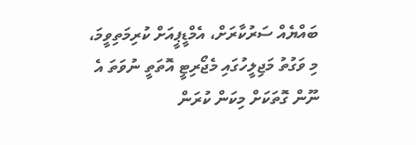ބައްޔެއް ސަރުކާރަށް، އެމްޑީޕީއަށް ކުރިމަތިވީމަ، މި ވަގުތު މަޖިލީހުގައި މެޖޯރިޓީ އޮތަތީ ނުވަތަ އެ ނޫން ގޮތަކަށް މިކަން ކުރަން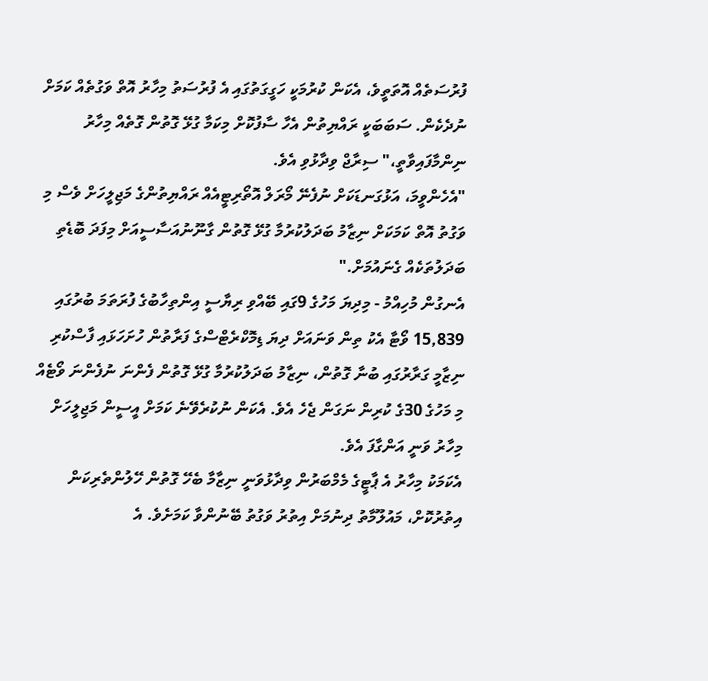ފުރުސަތެއް އޮތަތީވެ، އެކަން ކުރުމަކީ ހަގީގަތުގައި އެ ފުރުސަތު މިހާރު އޮތް ވަގުތެއް ކަމަށް ނުދެކެން. ސަބަބަކީ ރައްޔިތުން އެހާ ސާފުކޮށް މިކަމާ ގުޅޭ ގޮތުން ގޮތެއް މިހާރު ނިންމާފައިވާތީ،" ސިރާޖް ވިދާޅުވި އެވެ.
"އެހެންވީމަ، އަޅުގަނޑަކަށް ނުފެނޭ މޯރަލް އޮތޯރިޓީއެއް ރައްޔިތުންގެ މަޖިލީހަށް ވެސް މި ވަގުތު އޮތް ކަމަކަށް ނިޒާމު ބަދަލުކުރުމާ ގުޅޭ ގޮތުން ގާނޫނުއަސާސީއަށް މިފަދަ ބޮޑެތި ބަދަލުތަކެއް ގެނައުމަށް."
އެނގުން މުހިއްމު - މިދިޔަ މަހުގެ 9ގައި ބޭއްވި ރިޔާސީ އިންތިހާބުގެ ފުރަތަމަ ބުރުގައި 15,839 ވޯޓާ އެކު ތިން ވަނައަށް ދިޔަ ޑިމޮކްރެޓްސްގެ ފަރާތުން ހުށަހަޅައި ފާސްކުރި ނިޒާމީ ގަރާރުގައި ބުނާ ގޮތުން، ނިޒާމު ބަދަލުކުރުމާ ގުޅޭ ގޮތުން ފެންނަ ނުފެންނަ ވޯޓެއް މި މަހުގެ 30ގެ ކުރިން ނަގަން ޖެހެ އެވެ. އެކަން ނުކުރެވޭނެ ކަމަށް އީސީން މަޖިލީހަށް މިހާރު ވަނީ އަންގާފަ އެވެ.
އެކަމަކު މިހާރު އެ ޕާޓީގެ މެމްބަރުން ވިދާޅުވަނީ ނިޒާމާ ބެހޭ ގޮތުން ހޭލުންތެރިކަން އިތުރުކޮށް، މައުލޫމާތު ދިނުމަށް އިތުރު ވަގުތު ބޭނުންވާ ކަމަށެވެ. އެ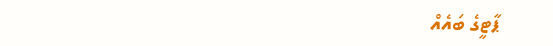ޕާޓީގެ ބައެއް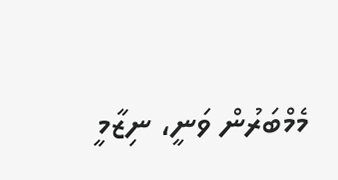މެމްބަރުން ވަނީ، ނިޒާމީ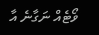ވޯޓެއް ނަގާނެ އާ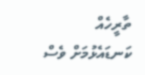ތާރީހެއް ކަނޑައެޅުމަށް ވެސް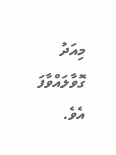މިއަދު ގޮވާލައްވާފަ އެވެ.